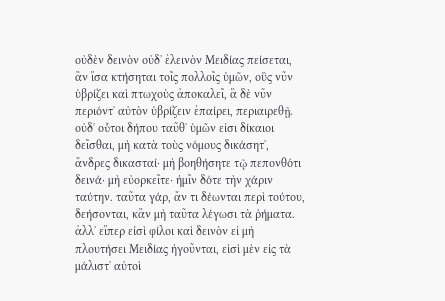οὐδὲν δεινὸν οὐδʼ ἐλεινὸν Μειδίας πείσεται, ἂν ἴσα κτήσηται τοῖς πολλοῖς ὑμῶν, οὓς νῦν ὑβρίζει καὶ πτωχοὺς ἀποκαλεῖ, ἃ δὲ νῦν περιόντʼ αὐτὸν ὑβρίζειν ἐπαίρει, περιαιρεθῇ. οὐδʼ οὗτοι δήπου ταῦθʼ ὑμῶν εἰσι δίκαιοι δεῖσθαι, μὴ κατὰ τοὺς νόμους δικάσητʼ, ἄνδρες δικασταί· μὴ βοηθήσητε τῷ πεπονθότι δεινά· μὴ εὐορκεῖτε· ἡμῖν δότε τὴν χάριν ταύτην. ταῦτα γάρ, ἄν τι δέωνται περὶ τούτου, δεήσονται, κἂν μὴ ταῦτα λέγωσι τὰ ῥήματα. ἀλλʼ εἴπερ εἰσὶ φίλοι καὶ δεινὸν εἰ μὴ πλουτήσει Μειδίας ἡγοῦνται, εἰσὶ μὲν εἰς τὰ μάλιστʼ αὐτοὶ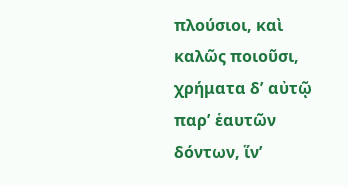πλούσιοι, καὶ καλῶς ποιοῦσι, χρήματα δʼ αὐτῷ παρʼ ἑαυτῶν δόντων, ἵνʼ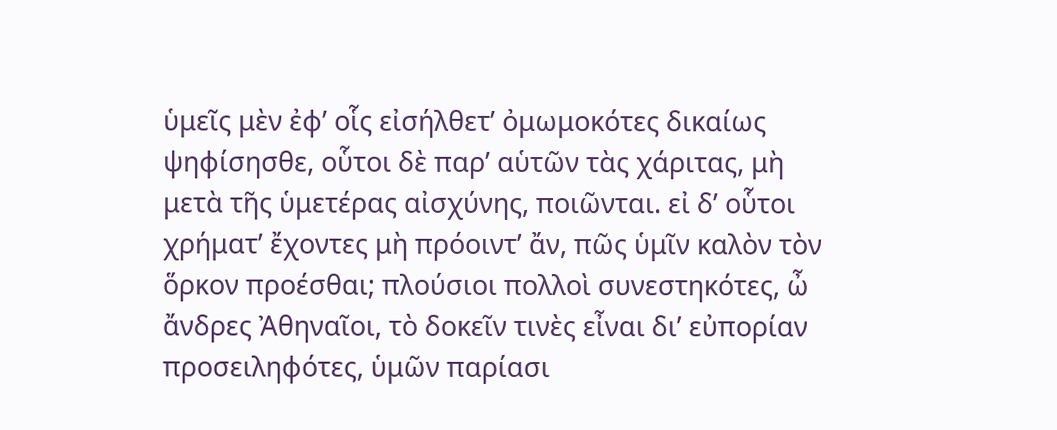ὑμεῖς μὲν ἐφʼ οἷς εἰσήλθετʼ ὀμωμοκότες δικαίως ψηφίσησθε, οὗτοι δὲ παρʼ αὑτῶν τὰς χάριτας, μὴ μετὰ τῆς ὑμετέρας αἰσχύνης, ποιῶνται. εἰ δʼ οὗτοι χρήματʼ ἔχοντες μὴ πρόοιντʼ ἄν, πῶς ὑμῖν καλὸν τὸν ὅρκον προέσθαι; πλούσιοι πολλοὶ συνεστηκότες, ὦ ἄνδρες Ἀθηναῖοι, τὸ δοκεῖν τινὲς εἶναι διʼ εὐπορίαν προσειληφότες, ὑμῶν παρίασι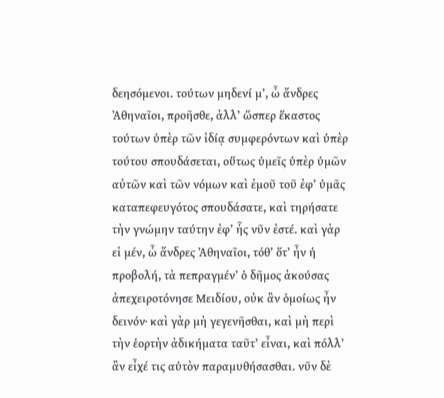δεησόμενοι. τούτων μηδενί μʼ, ὦ ἄνδρες Ἀθηναῖοι, προῆσθε, ἀλλʼ ὥσπερ ἕκαστος τούτων ὑπὲρ τῶν ἰδίᾳ συμφερόντων καὶ ὑπὲρ τούτου σπουδάσεται, οὕτως ὑμεῖς ὑπὲρ ὑμῶν αὐτῶν καὶ τῶν νόμων καὶ ἐμοῦ τοῦ ἐφʼ ὑμᾶς καταπεφευγότος σπουδάσατε, καὶ τηρήσατε τὴν γνώμην ταύτην ἐφʼ ἧς νῦν ἐστέ. καὶ γὰρ εἰ μέν, ὦ ἄνδρες Ἀθηναῖοι, τόθʼ ὅτʼ ἦν ἡ προβολή, τὰ πεπραγμένʼ ὁ δῆμος ἀκούσας ἀπεχειροτόνησε Μειδίου, οὐκ ἂν ὁμοίως ἦν δεινόν· καὶ γὰρ μὴ γεγενῆσθαι, καὶ μὴ περὶ τὴν ἑορτὴν ἀδικήματα ταῦτʼ εἶναι, καὶ πόλλʼ ἂν εἶχέ τις αὑτὸν παραμυθήσασθαι. νῦν δὲ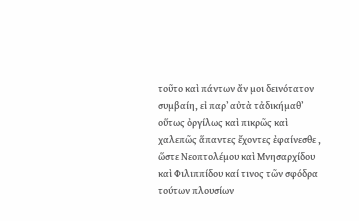τοῦτο καὶ πάντων ἄν μοι δεινότατον συμβαίη, εἰ παρʼ αὐτὰ τἀδικήμαθʼ οὕτως ὀργίλως καὶ πικρῶς καὶ χαλεπῶς ἅπαντες ἔχοντες ἐφαίνεσθε , ὥστε Νεοπτολέμου καὶ Μνησαρχίδου καὶ Φιλιππίδου καί τινος τῶν σφόδρα τούτων πλουσίων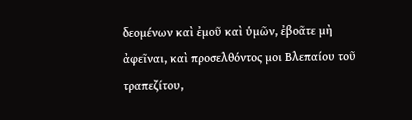δεομένων καὶ ἐμοῦ καὶ ὑμῶν, ἐβοᾶτε μὴ ἀφεῖναι, καὶ προσελθόντος μοι Βλεπαίου τοῦ τραπεζίτου,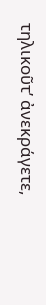τηλικοῦτʼ ἀνεκράγετε,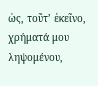ὡς, τοῦτʼ ἐκεῖνο, χρήματά μου ληψομένου,